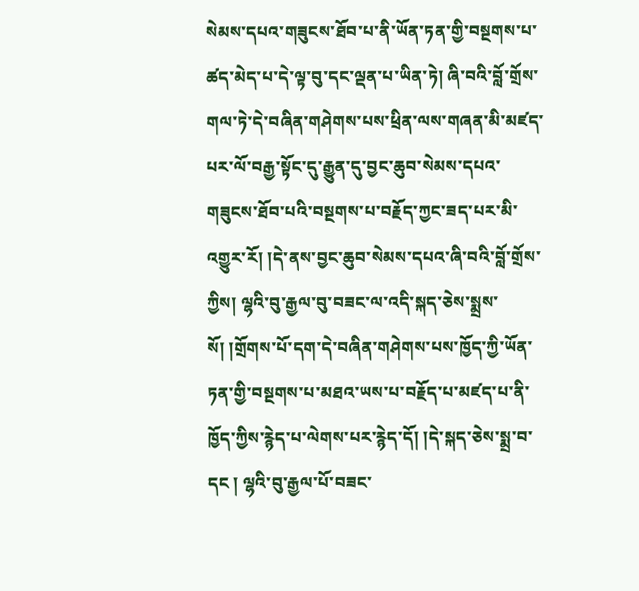སེམས་དཔའ་གཟུངས་ཐོབ་པ་ནི་ཡོན་ཏན་གྱི་བསྔགས་པ་ཚད་མེད་པ་དེ་ལྟ་བུ་དང་ལྡན་པ་ཡིན་ཏེ། ཞི་བའི་བློ་གྲོས་གལ་ཏེ་དེ་བཞིན་གཤེགས་པས་ཕྲིན་ལས་གཞན་མི་མཛད་པར་ལོ་བརྒྱ་སྟོང་དུ་རྒྱུན་དུ་བྱང་ཆུབ་སེམས་དཔའ་གཟུངས་ཐོབ་པའི་བསྔགས་པ་བརྗོད་ཀྱང་ཟད་པར་མི་འགྱུར་རོ། །དེ་ནས་བྱང་ཆུབ་སེམས་དཔའ་ཞི་བའི་བློ་གྲོས་ཀྱིས། ལྷའི་བུ་རྒྱལ་བུ་བཟང་ལ་འདི་སྐད་ཅེས་སྨྲས་སོ། །གྲོགས་པོ་དག་དེ་བཞིན་གཤེགས་པས་ཁྱོད་ཀྱི་ཡོན་ཏན་གྱི་བསྔགས་པ་མཐའ་ཡས་པ་བརྗོད་པ་མཛད་པ་ནི་ཁྱོད་ཀྱིས་རྙེད་པ་ལེགས་པར་རྙེད་དོ། །དེ་སྐད་ཅེས་སྨྲ་བ་དང ། ལྷའི་བུ་རྒྱལ་པོ་བཟང་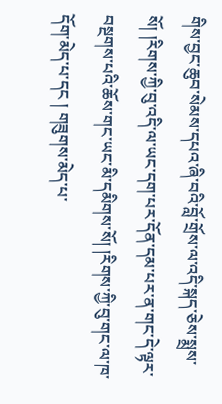གིས་བྱང་ཆུབ་སེམས་དཔའ་ཞི་བའི་བློ་གྲོས་ལ་འདི་སྐད་ཅེས་སྨྲས་སོ། །རིགས་ཀྱི་བུ་འདི་ལ་ཡང་དག་པར་དོན་དམ་པར་ན་གང་དེ་ལྟར་བསྔགས་པའི་ཆོས་གང་ཡང་མི་དམིགས་སོ། །རིགས་ཀྱི་བུ་གང་ལ་ཁ་དོག་མེད་པ་དང ། གཟུགས་མེད་པ་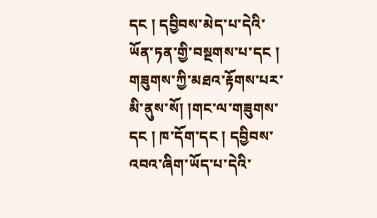དང ། དབྱིབས་མེད་པ་དེའི་ཡོན་ཏན་གྱི་བསྔགས་པ་དང ། གཟུགས་ཀྱི་མཐའ་རྟོགས་པར་མི་ནུས་སོ། །གང་ལ་གཟུགས་དང ། ཁ་དོག་དང ། དབྱིབས་འབའ་ཞིག་ཡོད་པ་དེའི་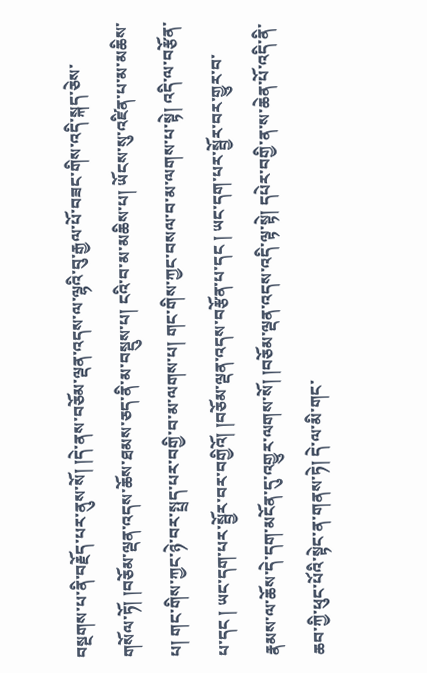བསྔགས་པ་ནི་བརྗོད་པར་ནུས་སོ། །དེ་ནས་བཅོམ་ལྡན་འདས་ལ་ལྷའི་བུ་རྒྱལ་པོ་བཟང་གིས་འདི་སྐད་ཅེས་གསོལ་ཏོ། །བཅོམ་ལྡན་འདས་ཆོས་ཐམས་ཅད་ནི་མ་བསྡུས་པ། ངའི་བ་མ་མཆིས་པ། ཡོངས་སུ་འཛིན་པ་མ་མཆིས་པ། གང་གིས་ཀྱང་ཉེ་བར་སྤྲད་པར་བགྱི་བ་མ་ལགས་པ། གང་གིས་ཀྱང་བསལ་བ་མ་ལགས་པ་སྟེ། འདི་ལ་བརྩོན་པ་དང ། ཡང་དག་པར་སྦྱོར་བར་བགྱིའོ། །བཅོམ་ལྡན་འདས་བརྩོན་པ་དང ། ཡང་དག་པར་སྦྱོར་བར་གྱུར་བ་རྣམས་ལ་ཆོས་དེ་དག་མངོན་དུ་འགྱུར་ལགས་སོ། །བཅོམ་ལྡན་འདས་འདི་ལྟ་སྟེ། དཔེར་བགྱི་ན་ས་ཆེན་པོ་འདི་ནི་ཆབ་ཀྱི་ཕུང་པོའི་སྟེང་ན་གནས་ཏེ། དེ་ལ་མི་གང་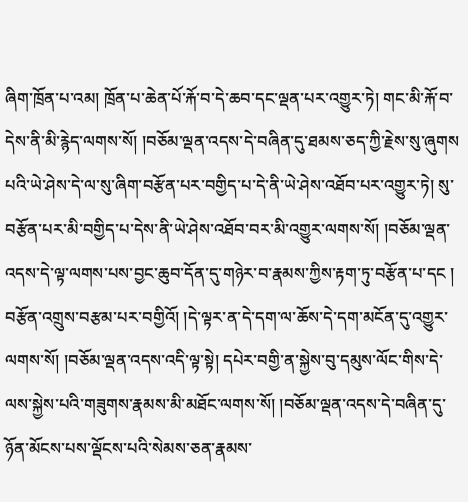ཞིག་ཁྲོན་པ་འམ། ཁྲོན་པ་ཆེན་པོ་རྐོ་བ་དེ་ཆབ་དང་ལྡན་པར་འགྱུར་ཏེ། གང་མི་རྐོ་བ་དེས་ནི་མི་རྙེད་ལགས་སོ། །བཅོམ་ལྡན་འདས་དེ་བཞིན་དུ་ཐམས་ཅད་ཀྱི་རྗེས་སུ་ཞུགས
པའི་ཡེ་ཤེས་དེ་ལ་སུ་ཞིག་བརྩོན་པར་བགྱིད་པ་དེ་ནི་ཡེ་ཤེས་འཐོབ་པར་འགྱུར་ཏེ། སུ་བརྩོན་པར་མི་བགྱིད་པ་དེས་ནི་ཡེ་ཤེས་འཐོབ་བར་མི་འགྱུར་ལགས་སོ། །བཅོམ་ལྡན་འདས་དེ་ལྟ་ལགས་པས་བྱང་ཆུབ་དོན་དུ་གཉེར་བ་རྣམས་ཀྱིས་རྟག་ཏུ་བརྩོན་པ་དང ། བརྩོན་འགྲུས་བརྩམ་པར་བགྱིའོ། །དེ་ལྟར་ན་དེ་དག་ལ་ཆོས་དེ་དག་མངོན་དུ་འགྱུར་ལགས་སོ། །བཅོམ་ལྡན་འདས་འདི་ལྟ་སྟེ། དཔེར་བགྱི་ན་སྐྱེས་བུ་དམུས་ལོང་གིས་དེ་ལས་སྐྱེས་པའི་གཟུགས་རྣམས་མི་མཐོང་ལགས་སོ། །བཅོམ་ལྡན་འདས་དེ་བཞིན་དུ་ཉོན་མོངས་པས་ལྡོངས་པའི་སེམས་ཅན་རྣམས་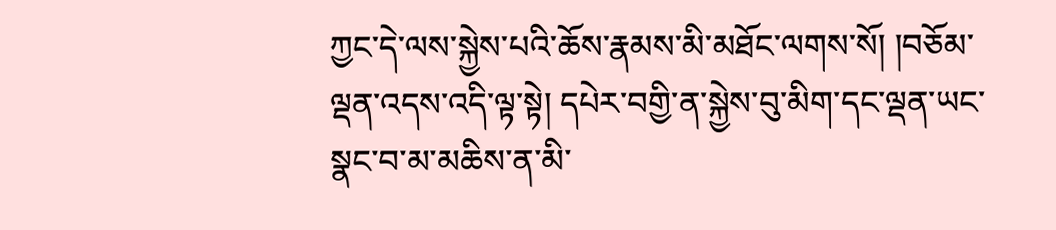ཀྱང་དེ་ལས་སྐྱེས་པའི་ཆོས་རྣམས་མི་མཐོང་ལགས་སོ། །བཅོམ་ལྡན་འདས་འདི་ལྟ་སྟེ། དཔེར་བགྱི་ན་སྐྱེས་བུ་མིག་དང་ལྡན་ཡང་སྣང་བ་མ་མཆིས་ན་མི་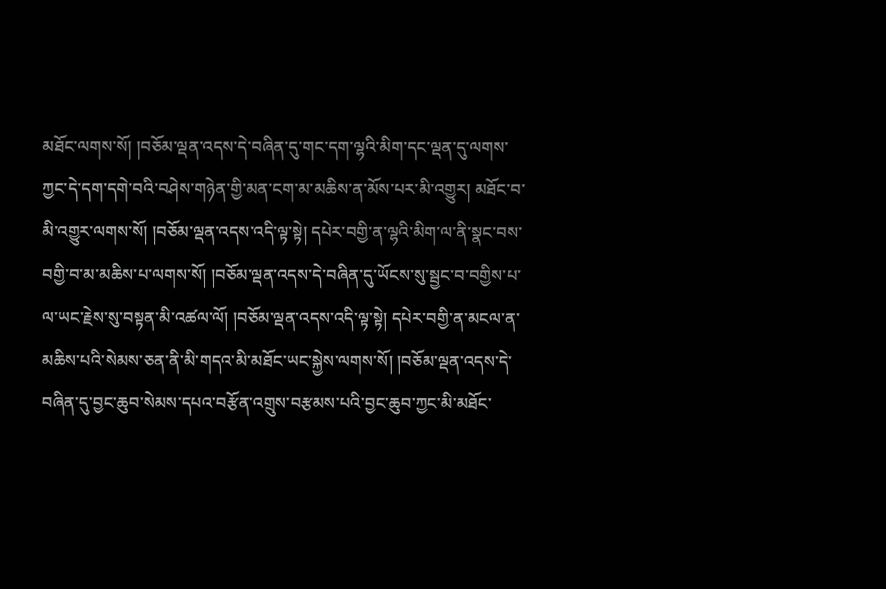མཐོང་ལགས་སོ། །བཅོམ་ལྡན་འདས་དེ་བཞིན་དུ་གང་དག་ལྷའི་མིག་དང་ལྡན་དུ་ལགས་ཀྱང་དེ་དག་དགེ་བའི་བཤེས་གཉེན་གྱི་མན་ངག་མ་མཆིས་ན་མོས་པར་མི་འགྱུར། མཐོང་བ་མི་འགྱུར་ལགས་སོ། །བཅོམ་ལྡན་འདས་འདི་ལྟ་སྟེ། དཔེར་བགྱི་ན་ལྷའི་མིག་ལ་ནི་སྣང་བས་བགྱི་བ་མ་མཆིས་པ་ལགས་སོ། །བཅོམ་ལྡན་འདས་དེ་བཞིན་དུ་ཡོངས་སུ་སྦྱང་བ་བགྱིས་པ་ལ་ཡང་རྗེས་སུ་བསྟན་མི་འཚལ་ལོ། །བཅོམ་ལྡན་འདས་འདི་ལྟ་སྟེ། དཔེར་བགྱི་ན་མངལ་ན་མཆིས་པའི་སེམས་ཅན་ནི་མི་གདའ་མི་མཐོང་ཡང་སྐྱེས་ལགས་སོ། །བཅོམ་ལྡན་འདས་དེ་བཞིན་དུ་བྱང་ཆུབ་སེམས་དཔའ་བརྩོན་འགྲུས་བརྩམས་པའི་བྱང་ཆུབ་ཀྱང་མི་མཐོང་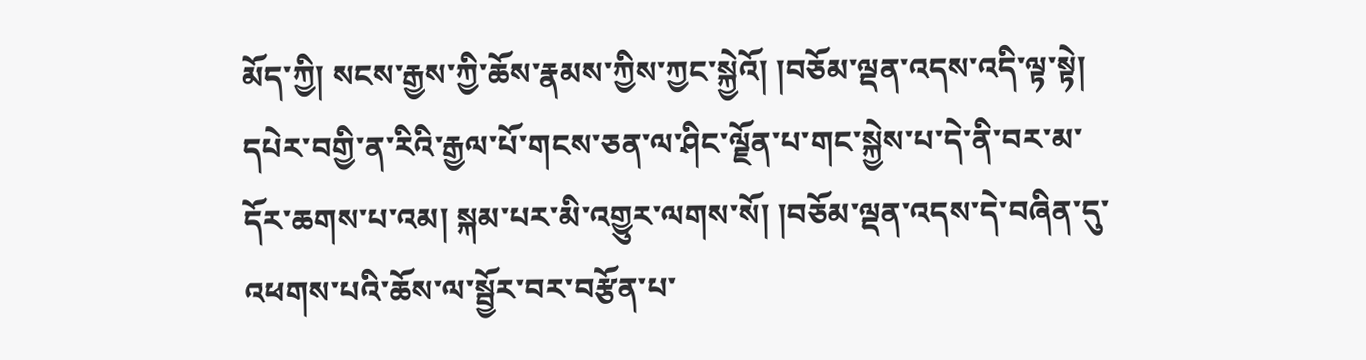མོད་ཀྱི། སངས་རྒྱས་ཀྱི་ཆོས་རྣམས་ཀྱིས་ཀྱང་སྐྱེའོ། །བཅོམ་ལྡན་འདས་འདི་ལྟ་སྟེ། དཔེར་བགྱི་ན་རིའི་རྒྱལ་པོ་གངས་ཅན་ལ་ཤིང་ལྗོན་པ་གང་སྐྱེས་པ་དེ་ནི་བར་མ་དོར་ཆགས་པ་འམ། སྐམ་པར་མི་འགྱུར་ལགས་སོ། །བཅོམ་ལྡན་འདས་དེ་བཞིན་དུ་འཕགས་པའི་ཆོས་ལ་སྦྱོར་བར་བརྩོན་པ་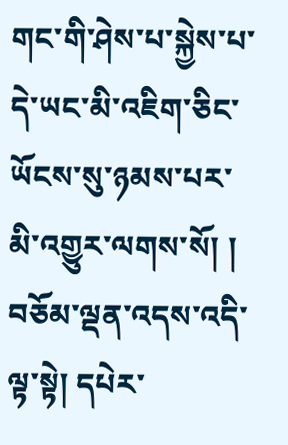གང་གི་ཤེས་པ་སྐྱེས་པ་དེ་ཡང་མི་འཇིག་ཅིང་ཡོངས་སུ་ཉམས་པར་མི་འགྱུར་ལགས་སོ། །
བཅོམ་ལྡན་འདས་འདི་ལྟ་སྟེ། དཔེར་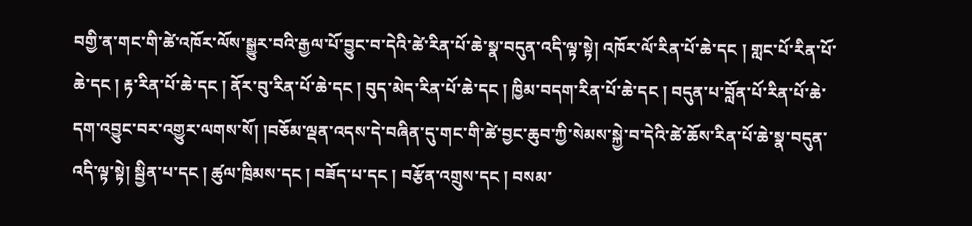བགྱི་ན་གང་གི་ཚེ་འཁོར་ལོས་སྒྱུར་བའི་རྒྱལ་པོ་བྱུང་བ་དེའི་ཚེ་རིན་པོ་ཆེ་སྣ་བདུན་འདི་ལྟ་སྟེ། འཁོར་ལོ་རིན་པོ་ཆེ་དང ། གླང་པོ་རིན་པོ་ཆེ་དང ། རྟ་རིན་པོ་ཆེ་དང ། ནོར་བུ་རིན་པོ་ཆེ་དང ། བུད་མེད་རིན་པོ་ཆེ་དང ། ཁྱིམ་བདག་རིན་པོ་ཆེ་དང ། བདུན་པ་བློན་པོ་རིན་པོ་ཆེ་དག་འབྱུང་བར་འགྱུར་ལགས་སོ། །བཅོམ་ལྡན་འདས་དེ་བཞིན་དུ་གང་གི་ཚེ་བྱང་ཆུབ་ཀྱི་སེམས་སྐྱེ་བ་དེའི་ཚེ་ཆོས་རིན་པོ་ཆེ་སྣ་བདུན་འདི་ལྟ་སྟེ། སྦྱིན་པ་དང ། ཚུལ་ཁྲིམས་དང ། བཟོད་པ་དང ། བརྩོན་འགྲུས་དང ། བསམ་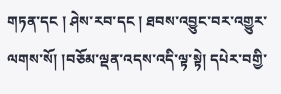གཏན་དང ། ཤེས་རབ་དང ། ཐབས་འབྱུང་བར་འགྱུར་ལགས་སོ། །བཅོམ་ལྡན་འདས་འདི་ལྟ་སྟེ། དཔེར་བགྱི་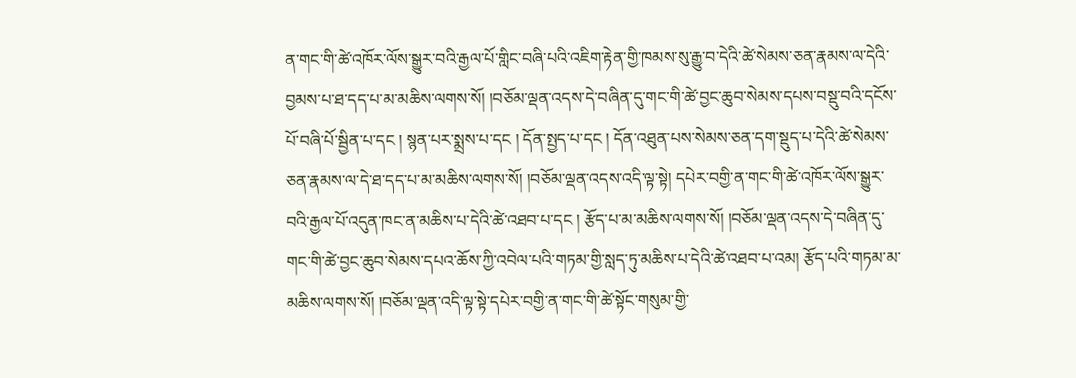ན་གང་གི་ཚེ་འཁོར་ལོས་སྒྱུར་བའི་རྒྱལ་པོ་གླིང་བཞི་པའི་འཇིག་རྟེན་གྱི་ཁམས་སུ་རྒྱུ་བ་དེའི་ཚེ་སེམས་ཅན་རྣམས་ལ་དེའི་བྱམས་པ་ཐ་དད་པ་མ་མཆིས་ལགས་སོ། །བཅོམ་ལྡན་འདས་དེ་བཞིན་དུ་གང་གི་ཚེ་བྱང་ཆུབ་སེམས་དཔས་བསྡུ་བའི་དངོས་པོ་བཞི་པོ་སྦྱིན་པ་དང ། སྙན་པར་སྨྲས་པ་དང ། དོན་སྤྱད་པ་དང ། དོན་འཐུན་པས་སེམས་ཅན་དག་སྡུད་པ་དེའི་ཚེ་སེམས་ཅན་རྣམས་ལ་དེ་ཐ་དད་པ་མ་མཆིས་ལགས་སོ། །བཅོམ་ལྡན་འདས་འདི་ལྟ་སྟེ། དཔེར་བགྱི་ན་གང་གི་ཚེ་འཁོར་ལོས་སྒྱུར་བའི་རྒྱལ་པོ་འདུན་ཁང་ན་མཆིས་པ་དེའི་ཚེ་འཐབ་པ་དང ། རྩོད་པ་མ་མཆིས་ལགས་སོ། །བཅོམ་ལྡན་འདས་དེ་བཞིན་དུ་གང་གི་ཚེ་བྱང་ཆུབ་སེམས་དཔའ་ཆོས་ཀྱི་འབེལ་པའི་གཏམ་གྱི་སླད་ཏུ་མཆིས་པ་དེའི་ཚེ་འཐབ་པ་འམ། རྩོད་པའི་གཏམ་མ་མཆིས་ལགས་སོ། །བཅོམ་ལྡན་འདི་ལྟ་སྟེ་དཔེར་བགྱི་ན་གང་གི་ཚེ་སྟོང་གསུམ་གྱི་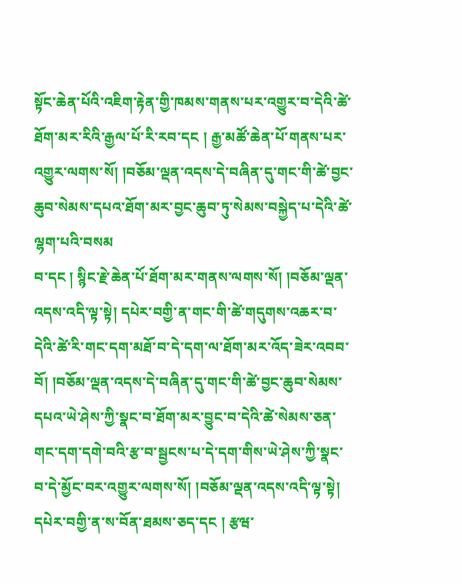སྟོང་ཆེན་པོའི་འཇིག་རྟེན་གྱི་ཁམས་གནས་པར་འགྱུར་བ་དེའི་ཚེ་ཐོག་མར་རིའི་རྒྱལ་པོ་རི་རབ་དང ། རྒྱ་མཚོ་ཆེན་པོ་གནས་པར་འགྱུར་ལགས་སོ། །བཅོམ་ལྡན་འདས་དེ་བཞིན་དུ་གང་གི་ཚེ་བྱང་ཆུབ་སེམས་དཔའ་ཐོག་མར་བྱང་ཆུབ་ཏུ་སེམས་བསྐྱེད་པ་དེའི་ཚེ་ལྷག་པའི་བསམ
བ་དང ། སྙིང་རྗེ་ཆེན་པོ་ཐོག་མར་གནས་ལགས་སོ། །བཅོམ་ལྡན་འདས་འདི་ལྟ་སྟེ། དཔེར་བགྱི་ན་གང་གི་ཚེ་གདུགས་འཆར་བ་དེའི་ཚེ་རི་གང་དག་མཐོ་བ་དེ་དག་ལ་ཐོག་མར་འོད་ཟེར་འབབ་བོ། །བཅོམ་ལྡན་འདས་དེ་བཞིན་དུ་གང་གི་ཚེ་བྱང་ཆུབ་སེམས་དཔའ་ཡེ་ཤེས་ཀྱི་སྣང་བ་ཐོག་མར་བྱུང་བ་དེའི་ཚེ་སེམས་ཅན་གང་དག་དགེ་བའི་རྩ་བ་སྦྱངས་པ་དེ་དག་གིས་ཡེ་ཤེས་ཀྱི་སྣང་བ་དེ་མྱོང་བར་འགྱུར་ལགས་སོ། །བཅོམ་ལྡན་འདས་འདི་ལྟ་སྟེ། དཔེར་བགྱི་ན་ས་བོན་ཐམས་ཅད་དང ། རྩཝ་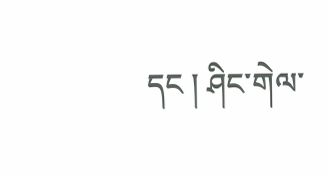དང ། ཤིང་གེལ་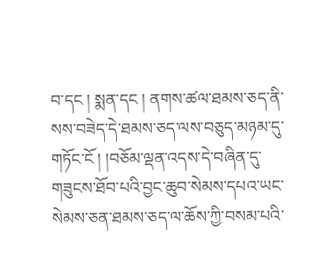བ་དང ། སྨན་དང ། ནགས་ཚལ་ཐམས་ཅད་ནི་སས་བཟེད་དེ་ཐམས་ཅད་ལས་བཅུད་མཉམ་དུ་གཏོང་ངོ ། །བཅོམ་ལྡན་འདས་དེ་བཞིན་དུ་གཟུངས་ཐོབ་པའི་བྱང་ཆུབ་སེམས་དཔའ་ཡང་སེམས་ཅན་ཐམས་ཅད་ལ་ཆོས་ཀྱི་བསམ་པའི་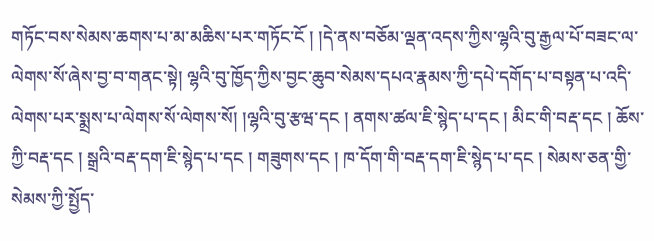གཏོང་བས་སེམས་ཆགས་པ་མ་མཆིས་པར་གཏོང་ངོ ། །དེ་ནས་བཅོམ་ལྡན་འདས་ཀྱིས་ལྷའི་བུ་རྒྱལ་པོ་བཟང་ལ་ལེགས་སོ་ཞེས་བྱ་བ་གནང་སྟེ། ལྷའི་བུ་ཁྱོད་ཀྱིས་བྱང་ཆུབ་སེམས་དཔའ་རྣམས་ཀྱི་དཔེ་དགོད་པ་བསྟན་པ་འདི་ལེགས་པར་སྨྲས་པ་ལེགས་སོ་ལེགས་སོ། །ལྷའི་བུ་རྩཝ་དང ། ནགས་ཚལ་ཇི་སྙེད་པ་དང ། མིང་གི་བརྡ་དང ། ཆོས་ཀྱི་བརྡ་དང ། སྒྲའི་བརྡ་དག་ཇི་སྙེད་པ་དང ། གཟུགས་དང ། ཁ་དོག་གི་བརྡ་དག་ཇི་སྙེད་པ་དང ། སེམས་ཅན་གྱི་སེམས་ཀྱི་སྤྱོད་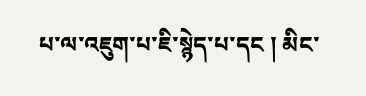པ་ལ་འཇུག་པ་ཇི་སྙེད་པ་དང ། མིང་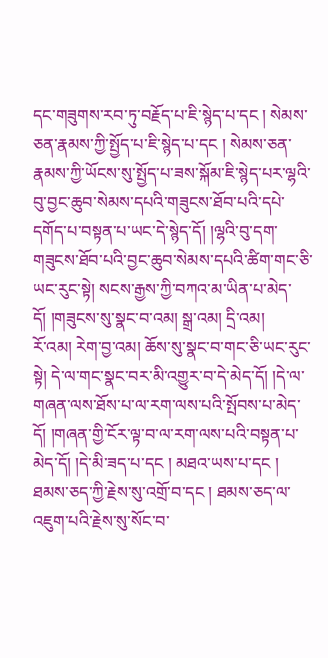དང་གཟུགས་རབ་ཏུ་བརྗོད་པ་ཇི་སྙེད་པ་དང ། སེམས་ཅན་རྣམས་ཀྱི་སྤྱོད་པ་ཇི་སྙེད་པ་དང ། སེམས་ཅན་རྣམས་ཀྱི་ཡོངས་སུ་སྤྱོད་པ་ཟས་སྐོམ་ཇི་སྙེད་པར་ལྷའི་བུ་བྱང་ཆུབ་སེམས་དཔའི་གཟུངས་ཐོབ་པའི་དཔེ་དགོད་པ་བསྟན་པ་ཡང་དེ་སྙེད་དོ། །ལྷའི་བུ་དག་གཟུངས་ཐོབ་པའི་བྱང་ཆུབ་སེམས་དཔའི་ཚིག་གང་ཅི་ཡང་རུང་སྟེ། སངས་རྒྱས་ཀྱི་བཀའ་མ་ཡིན་པ་མེད་དོ། །གཟུངས་སུ་སྣང་བ་འམ། སྒྲ་འམ། དྲི་འམ།
རོ་འམ། རེག་བྱ་འམ། ཆོས་སུ་སྣང་བ་གང་ཅི་ཡང་རུང་སྟེ། དེ་ལ་གང་སྣང་བར་མི་འགྱུར་བ་དེ་མེད་དོ། །དེ་ལ་གཞན་ལས་ཐོས་པ་ལ་རག་ལས་པའི་སྤོབས་པ་མེད་དོ། །གཞན་གྱི་ངོར་ལྟ་བ་ལ་རག་ལས་པའི་བསྟན་པ་མེད་དོ། །དེ་མི་ཟད་པ་དང ། མཐའ་ཡས་པ་དང ། ཐམས་ཅད་ཀྱི་རྗེས་སུ་འགྲོ་བ་དང ། ཐམས་ཅད་ལ་འཇུག་པའི་རྗེས་སུ་སོང་བ་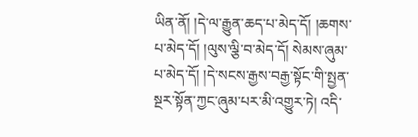ཡིན་ནོ། །དེ་ལ་རྒྱུན་ཆད་པ་མེད་དོ། །ཆགས་པ་མེད་དོ། །ལུས་ལྕི་བ་མེད་དོ། སེམས་ཞུམ་པ་མེད་དོ། །དེ་སངས་རྒྱས་བརྒྱ་སྟོང་གི་སྤྱན་སྔར་སྟོན་ཀྱང་ཞུམ་པར་མི་འགྱུར་ཏེ། འདི་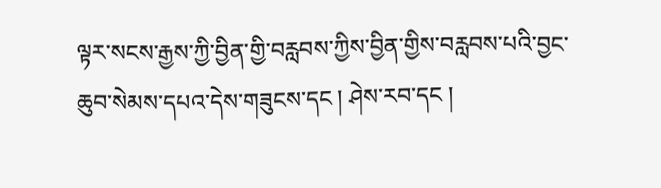ལྟར་སངས་རྒྱས་ཀྱི་བྱིན་གྱི་བརླབས་ཀྱིས་བྱིན་གྱིས་བརླབས་པའི་བྱང་ཆུབ་སེམས་དཔའ་དེས་གཟུངས་དང ། ཤེས་རབ་དང །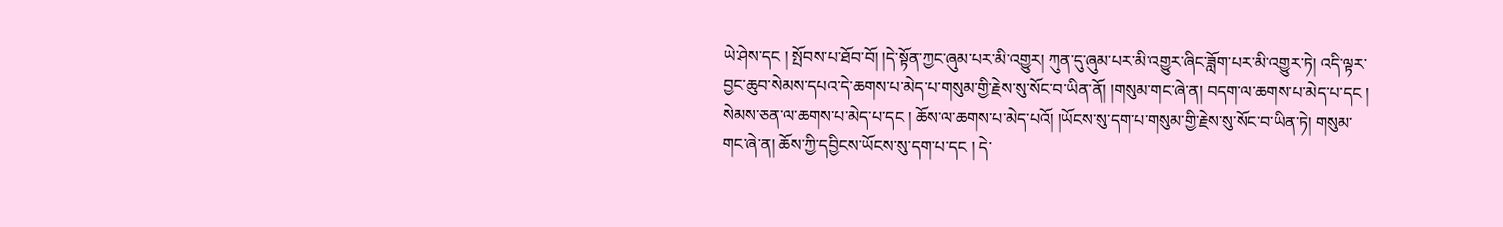ཡེ་ཤེས་དང ། སྤོབས་པ་ཐོབ་བོ། །དེ་སྟོན་ཀྱང་ཞུམ་པར་མི་འགྱུར། ཀུན་དུ་ཞུམ་པར་མི་འགྱུར་ཞིང་ཟློག་པར་མི་འགྱུར་ཏེ། འདི་ལྟར་བྱང་ཆུབ་སེམས་དཔའ་དེ་ཆགས་པ་མེད་པ་གསུམ་གྱི་རྗེས་སུ་སོང་བ་ཡིན་ནོ། །གསུམ་གང་ཞེ་ན། བདག་ལ་ཆགས་པ་མེད་པ་དང ། སེམས་ཅན་ལ་ཆགས་པ་མེད་པ་དང ། ཆོས་ལ་ཆགས་པ་མེད་པའོ། །ཡོངས་སུ་དག་པ་གསུམ་གྱི་རྗེས་སུ་སོང་བ་ཡིན་ཏེ། གསུམ་གང་ཞེ་ན། ཆོས་ཀྱི་དབྱིངས་ཡོངས་སུ་དག་པ་དང ། དེ་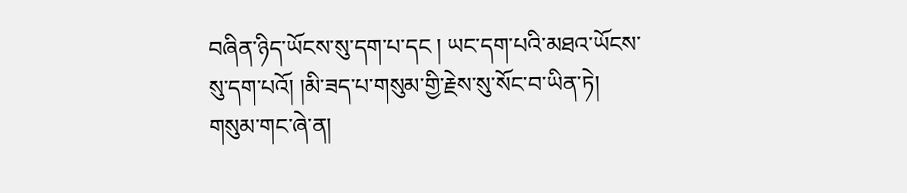བཞིན་ཉིད་ཡོངས་སུ་དག་པ་དང ། ཡང་དག་པའི་མཐའ་ཡོངས་སུ་དག་པའོ། །མི་ཟད་པ་གསུམ་གྱི་རྗེས་སུ་སོང་བ་ཡིན་ཏེ། གསུམ་གང་ཞེ་ན།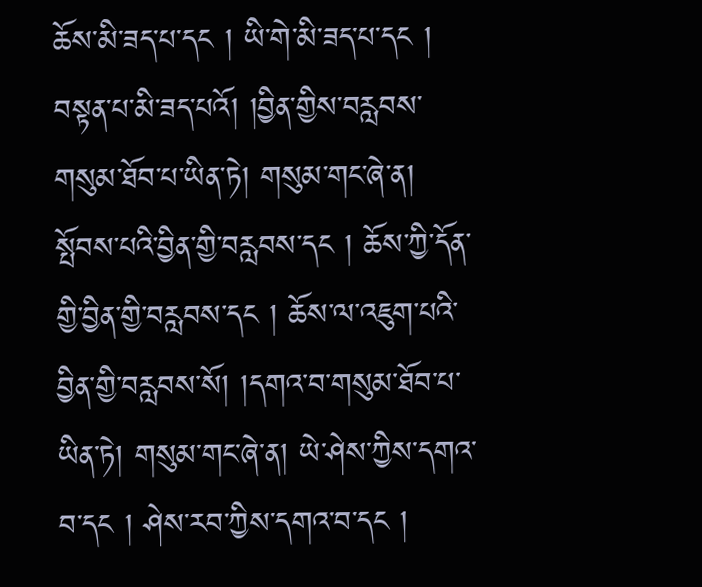ཆོས་མི་ཟད་པ་དང ། ཡི་གེ་མི་ཟད་པ་དང ། བསྟན་པ་མི་ཟད་པའོ། །བྱིན་གྱིས་བརླབས་གསུམ་ཐོབ་པ་ཡིན་ཏེ། གསུམ་གང་ཞེ་ན། སྤོབས་པའི་བྱིན་གྱི་བརླབས་དང ། ཆོས་ཀྱི་དོན་གྱི་བྱིན་གྱི་བརླབས་དང ། ཆོས་ལ་འཇུག་པའི་བྱིན་གྱི་བརླབས་སོ། །དགའ་བ་གསུམ་ཐོབ་པ་ཡིན་ཏེ། གསུམ་གང་ཞེ་ན། ཡེ་ཤེས་ཀྱིས་དགའ་བ་དང ། ཤེས་རབ་ཀྱིས་དགའ་བ་དང །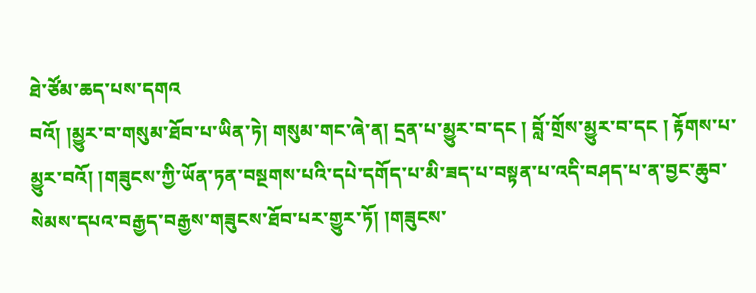ཐེ་ཙོམ་ཆད་པས་དགའ
བའོ། །མྱུར་བ་གསུམ་ཐོབ་པ་ཡིན་ཏེ། གསུམ་གང་ཞེ་ན། དྲན་པ་མྱུར་བ་དང ། བློ་གྲོས་མྱུར་བ་དང ། རྟོགས་པ་མྱུར་བའོ། །གཟུངས་ཀྱི་ཡོན་ཏན་བསྔགས་པའི་དཔེ་དགོད་པ་མི་ཟད་པ་བསྟན་པ་འདི་བཤད་པ་ན་བྱང་ཆུབ་སེམས་དཔའ་བརྒྱད་བརྒྱས་གཟུངས་ཐོབ་པར་གྱུར་ཏོ། །གཟུངས་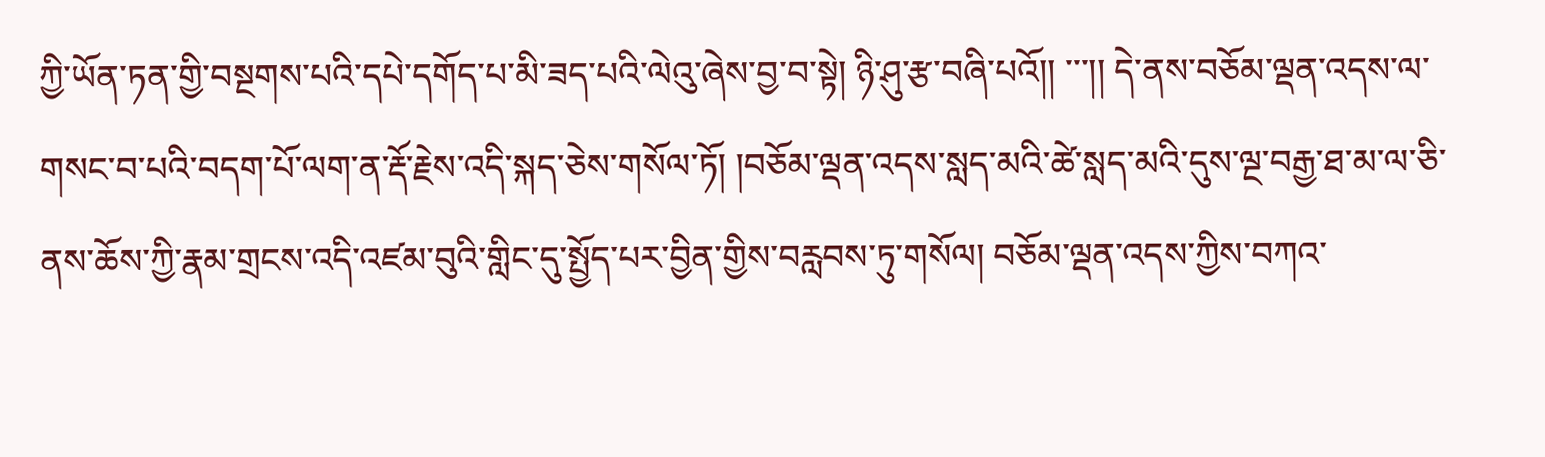ཀྱི་ཡོན་ཏན་གྱི་བསྔགས་པའི་དཔེ་དགོད་པ་མི་ཟད་པའི་ལེའུ་ཞེས་བྱ་བ་སྟེ། ཉི་ཤུ་རྩ་བཞི་པའོ།། ་་་།། དེ་ནས་བཅོམ་ལྡན་འདས་ལ་གསང་བ་པའི་བདག་པོ་ལག་ན་རྡོ་རྗེས་འདི་སྐད་ཅེས་གསོལ་ཏོ། །བཅོམ་ལྡན་འདས་སླད་མའི་ཚེ་སླད་མའི་དུས་ལྔ་བརྒྱ་ཐ་མ་ལ་ཅི་ནས་ཆོས་ཀྱི་རྣམ་གྲངས་འདི་འཛམ་བུའི་གླིང་དུ་སྤྱོད་པར་བྱིན་གྱིས་བརླབས་ཏུ་གསོལ། བཅོམ་ལྡན་འདས་ཀྱིས་བཀའ་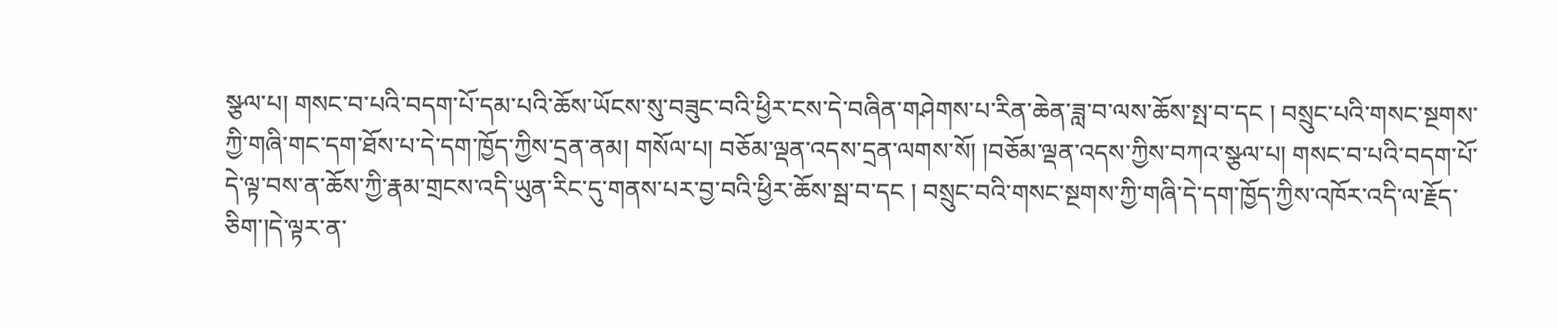སྩལ་པ། གསང་བ་པའི་བདག་པོ་དམ་པའི་ཆོས་ཡོངས་སུ་བཟུང་བའི་ཕྱིར་ངས་དེ་བཞིན་གཤེགས་པ་རིན་ཆེན་ཟླ་བ་ལས་ཆོས་སྤ་བ་དང ། བསྲུང་པའི་གསང་སྔགས་ཀྱི་གཞི་གང་དག་ཐོས་པ་དེ་དག་ཁྱོད་ཀྱིས་དྲན་ནམ། གསོལ་པ། བཅོམ་ལྡན་འདས་དྲན་ལགས་སོ། །བཅོམ་ལྡན་འདས་ཀྱིས་བཀའ་སྩལ་པ། གསང་བ་པའི་བདག་པོ་དེ་ལྟ་བས་ན་ཆོས་ཀྱི་རྣམ་གྲངས་འདི་ཡུན་རིང་དུ་གནས་པར་བྱ་བའི་ཕྱིར་ཆོས་སྦ་བ་དང ། བསྲུང་བའི་གསང་སྔགས་ཀྱི་གཞི་དེ་དག་ཁྱོད་ཀྱིས་འཁོར་འདི་ལ་རྗོད་ཅིག་།དེ་ལྟར་ན་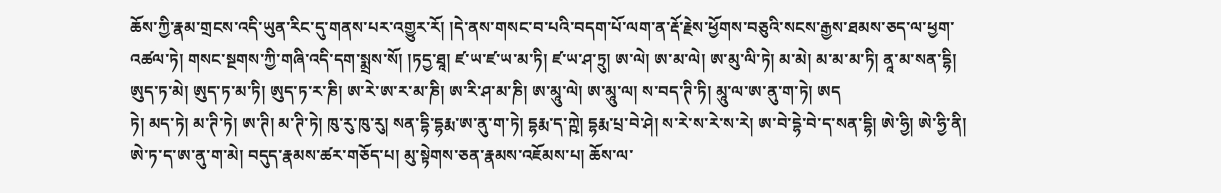ཆོས་ཀྱི་རྣམ་གྲངས་འདི་ཡུན་རིང་དུ་གནས་པར་འགྱུར་རོ། །དེ་ནས་གསང་བ་པའི་བདག་པོ་ལག་ན་རྡོ་རྗེས་ཕྱོགས་བཅུའི་སངས་རྒྱས་ཐམས་ཅད་ལ་ཕྱག་འཚལ་ཏེ། གསང་སྔགས་ཀྱི་གཞི་འདི་དག་སྨྲས་སོ། །ཏདྱ་ཐཱ། ཛ་ཡ་ཛ་ཡ་མ་ཏི། ཛ་ཡ་ཤ་ཏྲུ། ཨ་ལེ། ཨ་མ་ལེ། ཨ་མུ་ལི་ཏེ། མ་མེ། མ་མ་མ་ཏི། ནཱ་མ་སན་དྷི། ཨུད་ཏ་མེ། ཨུད་ཏ་མ་ཏི། ཨུད་ཏ་ར་ཎི། ཨ་རེ་ཨ་ར་མ་ཎི། ཨ་རི་ཤ་མ་ཎི། ཨ་མཱུ་ལེ། ཨ་མཱུ་ལ། ས་བད་ཊི་ཏི། མཱུ་ལ་ཨ་ནུ་ག་ཏེ། ཨད
ཏེ། མད་ཏེ། མ་ཊི་ཏེ། ཨ་ཊི། མ་ཊི་ཏེ། ཁུ་རུ་ཁུ་རུ། སན་དྷི་དྷརྨ་ཨ་ནུ་ག་ཏེ། དྷརྨ་ད་ཀྵེ། དྷརྨ་པྲ་བེ་ཤེ། ས་རེ་ས་རེ་ས་རེ། ཨ་བེ་དྷེ་བེ་ད་སན་དྷི། ཨེ་ཧྱི། ཨེ་ཧྱི་ནི། ཨེ་ཏ་ད་ཨ་ནུ་ག་མེ། བདུད་རྣམས་ཚར་གཅོད་པ། མུ་སྟེགས་ཅན་རྣམས་འཇོམས་པ། ཆོས་ལ་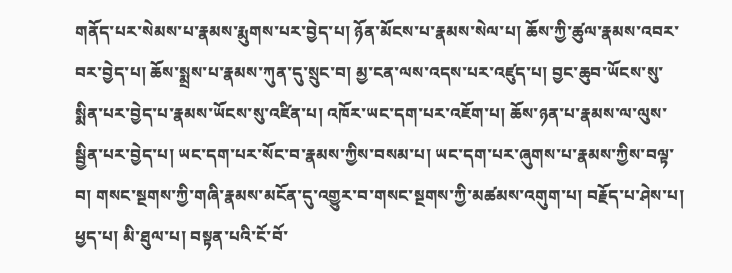གནོད་པར་སེམས་པ་རྣམས་རྨུགས་པར་བྱེད་པ། ཉོན་མོངས་པ་རྣམས་སེལ་པ། ཆོས་ཀྱི་ཚུལ་རྣམས་འབར་བར་བྱེད་པ། ཆོས་སྨྲས་པ་རྣམས་ཀུན་དུ་སྲུང་བ། མྱ་ངན་ལས་འདས་པར་འཛུད་པ། བྱང་ཆུབ་ཡོངས་སུ་སྨིན་པར་བྱེད་པ་རྣམས་ཡོངས་སུ་འཛིན་པ། འཁོར་ཡང་དག་པར་འཇོག་པ། ཆོས་ཉན་པ་རྣམས་ལ་ལུས་སྦྱིན་པར་བྱེད་པ། ཡང་དག་པར་སོང་བ་རྣམས་ཀྱིས་བསམ་པ། ཡང་དག་པར་ཞུགས་པ་རྣམས་ཀྱིས་བལྟ་བ། གསང་སྔགས་ཀྱི་གཞི་རྣམས་མངོན་དུ་འགྱུར་བ་གསང་སྔགས་ཀྱི་མཚམས་འགུག་པ། བརྗོད་པ་ཤེས་པ། ཕྱད་པ། མི་ཐུལ་པ། བསྟན་པའི་ངོ་བོ་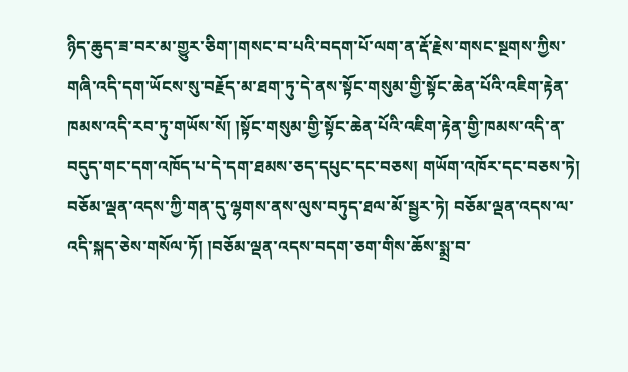ཉིད་ཆུད་ཟ་བར་མ་གྱུར་ཅིག་།གསང་བ་པའི་བདག་པོ་ལག་ན་རྡོ་རྗེས་གསང་སྔགས་ཀྱིས་གཞི་འདི་དག་ཡོངས་སུ་བརྗོད་མ་ཐག་ཏུ་དེ་ནས་སྟོང་གསུམ་གྱི་སྟོང་ཆེན་པོའི་འཇིག་རྟེན་ཁམས་འདི་རབ་ཏུ་གཡོས་སོ། །སྟོང་གསུམ་གྱི་སྟོང་ཆེན་པོའི་འཇིག་རྟེན་གྱི་ཁམས་འདི་ན་བདུད་གང་དག་འཁོད་པ་དེ་དག་ཐམས་ཅད་དཔུང་དང་བཅས། གཡོག་འཁོར་དང་བཅས་ཏེ། བཅོམ་ལྡན་འདས་ཀྱི་གན་དུ་ལྷགས་ནས་ལུས་བཏུད་ཐལ་མོ་སྦྱར་ཏེ། བཅོམ་ལྡན་འདས་ལ་འདི་སྐད་ཅེས་གསོལ་ཏོ། །བཅོམ་ལྡན་འདས་བདག་ཅག་གིས་ཆོས་སྨྲ་བ་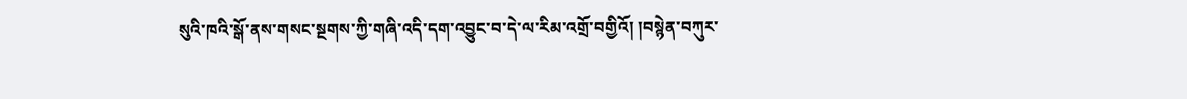སུའི་ཁའི་སྒོ་ནས་གསང་སྔགས་ཀྱི་གཞི་འདི་དག་འབྱུང་བ་དེ་ལ་རིམ་འགྲོ་བགྱིའོ། །བསྙེན་བཀུར་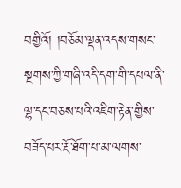བགྱིའོ། །བཅོམ་ལྡན་འདས་གསང་སྔགས་ཀྱི་གཞི་འདི་དག་གི་དཔལ་ནི་ལྷ་དང་བཅས་པའི་འཇིག་རྟེན་གྱིས་བཟོད་པར་རྔོ་ཐོག་པ་མ་ལགས་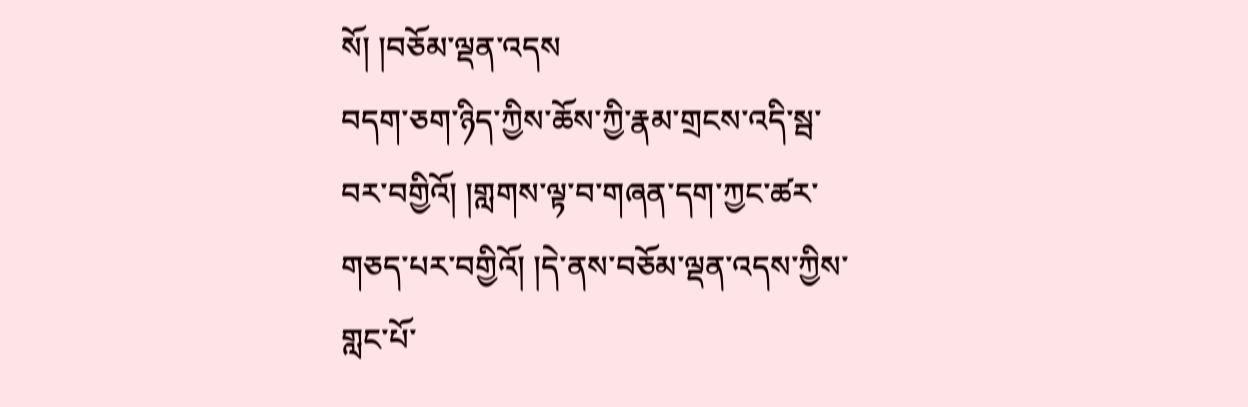སོ། །བཅོམ་ལྡན་འདས
བདག་ཅག་ཉིད་ཀྱིས་ཆོས་ཀྱི་རྣམ་གྲངས་འདི་སྦ་བར་བགྱིའོ། །གླགས་ལྟ་བ་གཞན་དག་ཀྱང་ཚར་གཅད་པར་བགྱིའོ། །དེ་ནས་བཅོམ་ལྡན་འདས་ཀྱིས་གླང་པོ་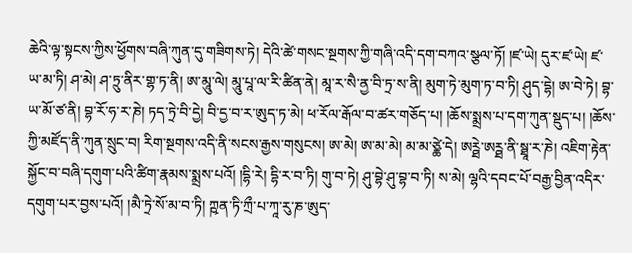ཆེའི་ལྟ་སྟངས་ཀྱིས་ཕྱོགས་བཞི་ཀུན་དུ་གཟིགས་ཏེ། དེའི་ཚེ་གསང་སྔགས་ཀྱི་གཞི་འདི་དག་བཀའ་སྩལ་ཏོ། །ཛ་ཡེ། དུར་ཛ་ཡེ། ཛ་ཡ་མ་ཏི། ཤ་མེ། ཤ་ཏྲུ་ནིར་གྷ་ཏ་ནི། ཨ་མཱུ་ལེ། མཱུ་པཱ་ལ་རི་ཚིན་ནེ། མཱ་ར་སཻ་ནྱ་བི་ཏྲ་ས་ནི། མུག་ཏེ་མུག་ཏ་བ་ཏི། ཤུད་དྷེ། ཨ་བེ་ཏེ། བྷ་ཡ་མོ་ཙ་ནི། བྷ་རོ་ཧ་ར་ཎེ། ཏད་ཏྲེ་བི་དྱེ། བི་དྱ་བ་ར་ཨུད་ཏ་མེ། ཕ་རོལ་རྒོལ་བ་ཚར་གཅོད་པ། །ཆོས་སྨྲས་པ་དག་ཀུན་སྡུད་པ། །ཆོས་ཀྱི་མཛོད་ནི་ཀུན་སྲུང་བ། རིག་སྔགས་འདི་ནི་སངས་རྒྱས་གསུངས། ཨ་མེ། ཨ་མ་མེ། མ་མ་ཙྪེ་དེ། ཨཪྠེ་ཨཪྠ་ནི་སྠཱ་ར་ཎེ། འཇིག་རྟེན་སྐྱོང་བ་བཞི་དགུག་པའི་ཚིག་རྣམས་སྨྲས་པའོ། །དྷི་རེ། དྷི་ར་བ་ཏི། གུ་བ་ཏེ། ཤུ་བྷེ་ཤུ་བྷ་བ་ཏི། ས་མེ། ལྷའི་དབང་པོ་བརྒྱ་བྱིན་འདིར་དགུག་པར་བྱས་པའོ། །མཻ་ཏྲེ་སོ་མ་བ་ཏི། ཀྵན་ཏི་ཀྲྀ་པ་ཀཱ་རུ་ཎ་ཨུད་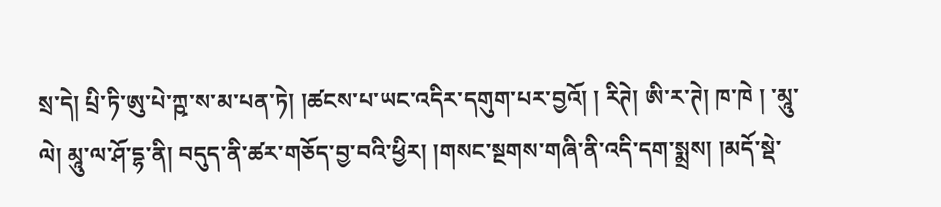སྲ་དེ། པྲི་ཏི་ཨུ་པེ་ཀྵ་ས་མ་པན་ཏེ། །ཚངས་པ་ཡང་འདིར་དགུག་པར་བྱའོ། ། རིཊེ། ཨི་ར་ཊེ། ཁ་ཁེ ། ་མཱུ་ལེ། མཱུ་ལ་ཤོ་དྷ་ནི། བདུད་ནི་ཚར་གཅོད་བྱ་བའི་ཕྱིར། །གསང་སྔགས་གཞི་ནི་འདི་དག་སྨྲས། །མདོ་སྡེ་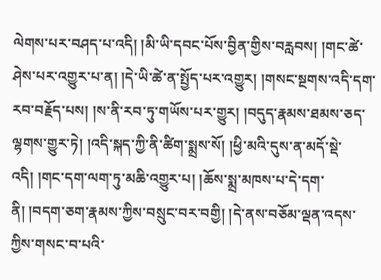ལེགས་པར་བཤད་པ་འདི། །མི་ཡི་དབང་པོས་བྱིན་གྱིས་བརླབས། །གང་ཚེ་ཤེས་པར་འགྱུར་པ་ན། །དེ་ཡི་ཚེ་ན་སྤྱོད་པར་འགྱུར། །གསང་སྔགས་འདི་དག་རབ་བརྗོད་པས། །ས་ནི་རབ་ཏུ་གཡོས་པར་གྱུར། །བདུད་རྣམས་ཐམས་ཅད་ལྷགས་གྱུར་ཏེ། །འདི་སྐད་ཀྱི་ནི་ཚིག་སྨྲས་སོ། །ཕྱི་མའི་དུས་ན་མདོ་སྡེ་འདི། །གང་དག་ལག་ཏུ་མཆི་འགྱུར་པ། །ཆོས་སྨྲ་མཁས་པ་དེ་དག་ནི། །བདག་ཅག་རྣམས་ཀྱིས་བསྲུང་བར་བགྱི། །དེ་ནས་བཅོམ་ལྡན་འདས་ཀྱིས་གསང་བ་པའི་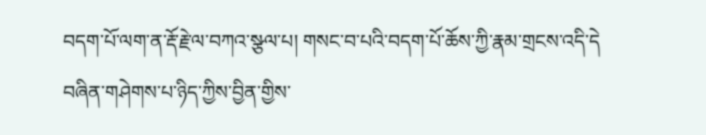བདག་པོ་ལག་ན་རྡོ་རྗེ་ལ་བཀའ་སྩལ་པ། གསང་བ་པའི་བདག་པོ་ཆོས་ཀྱི་རྣམ་གྲངས་འདི་དེ
བཞིན་གཤེགས་པ་ཉིད་ཀྱིས་བྱིན་གྱིས་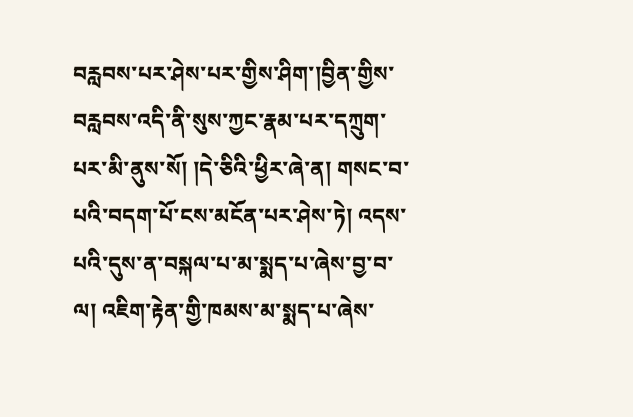བརླབས་པར་ཤེས་པར་གྱིས་ཤིག་།བྱིན་གྱིས་བརླབས་འདི་ནི་སུས་ཀྱང་རྣམ་པར་དཀྲུག་པར་མི་ནུས་སོ། །དེ་ཅིའི་ཕྱིར་ཞེ་ན། གསང་བ་པའི་བདག་པོ་ངས་མངོན་པར་ཤེས་ཏེ། འདས་པའི་དུས་ན་བསྐལ་པ་མ་སྨད་པ་ཞེས་བྱ་བ་ལ། འཇིག་རྟེན་གྱི་ཁམས་མ་སྨད་པ་ཞེས་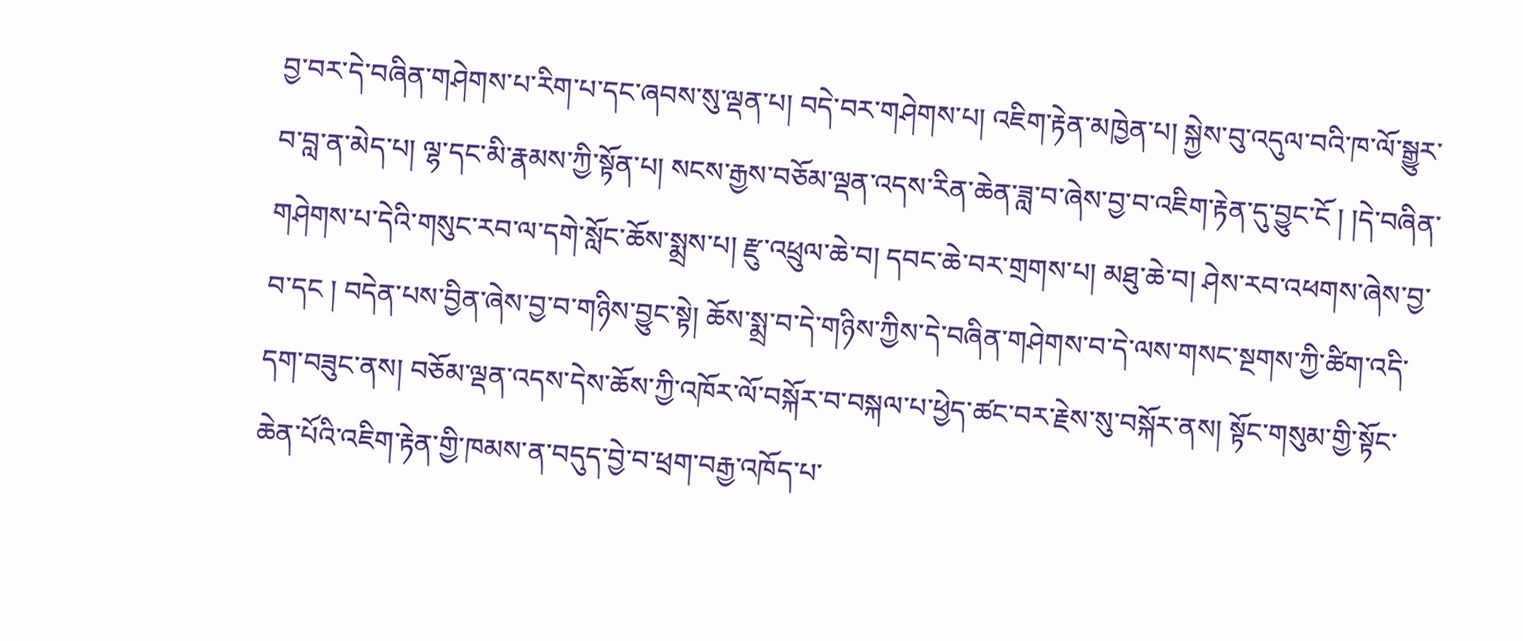བྱ་བར་དེ་བཞིན་གཤེགས་པ་རིག་པ་དང་ཞབས་སུ་ལྡན་པ། བདེ་བར་གཤེགས་པ། འཇིག་རྟེན་མཁྱེན་པ། སྐྱེས་བུ་འདུལ་བའི་ཁ་ལོ་སྒྱུར་བ་བླ་ན་མེད་པ། ལྷ་དང་མི་རྣམས་ཀྱི་སྟོན་པ། སངས་རྒྱས་བཅོམ་ལྡན་འདས་རིན་ཆེན་ཟླ་བ་ཞེས་བྱ་བ་འཇིག་རྟེན་དུ་བྱུང་ངོ ། །དེ་བཞིན་གཤེགས་པ་དེའི་གསུང་རབ་ལ་དགེ་སློང་ཆོས་སྨྲས་པ། རྫུ་འཕྲུལ་ཆེ་བ། དབང་ཆེ་བར་གྲགས་པ། མཐུ་ཆེ་བ། ཤེས་རབ་འཕགས་ཞེས་བྱ་བ་དང ། བདེན་པས་བྱིན་ཞེས་བྱ་བ་གཉིས་བྱུང་སྟེ། ཆོས་སྨྲ་བ་དེ་གཉིས་ཀྱིས་དེ་བཞིན་གཤེགས་བ་དེ་ལས་གསང་སྔགས་ཀྱི་ཚིག་འདི་དག་བཟུང་ནས། བཅོམ་ལྡན་འདས་དེས་ཆོས་ཀྱི་འཁོར་ལོ་བསྐོར་བ་བསྐལ་པ་ཕྱེད་ཚང་བར་རྗེས་སུ་བསྐོར་ནས། སྟོང་གསུམ་གྱི་སྟོང་ཆེན་པོའི་འཇིག་རྟེན་གྱི་ཁམས་ན་བདུད་བྱེ་བ་ཕྲག་བརྒྱ་འཁོད་པ་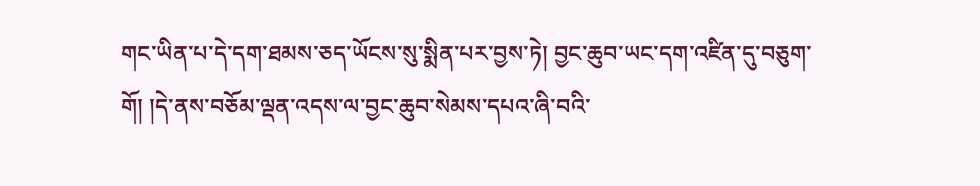གང་ཡིན་པ་དེ་དག་ཐམས་ཅད་ཡོངས་སུ་སྨིན་པར་བྱས་ཏེ། བྱང་ཆུབ་ཡང་དག་འཛིན་དུ་བཅུག་གོ། །དེ་ནས་བཅོམ་ལྡན་འདས་ལ་བྱང་ཆུབ་སེམས་དཔའ་ཞི་བའི་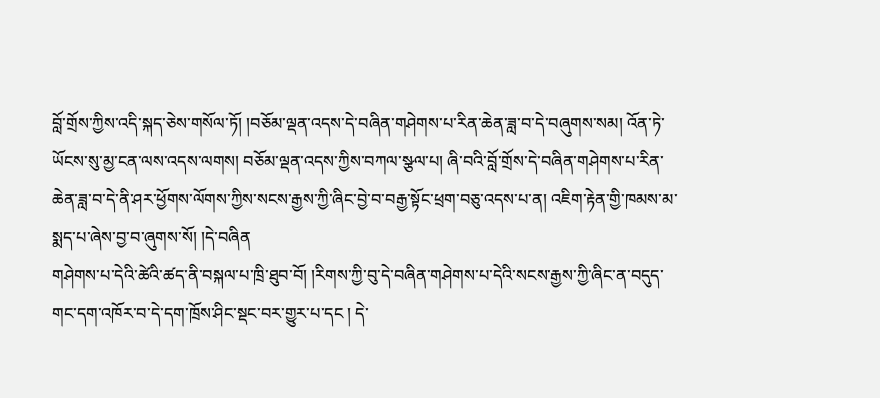བློ་གྲོས་ཀྱིས་འདི་སྐད་ཅེས་གསོལ་ཏོ། །བཅོམ་ལྡན་འདས་དེ་བཞིན་གཤེགས་པ་རིན་ཆེན་ཟླ་བ་དེ་བཞུགས་སམ། འོན་ཏེ་ཡོངས་སུ་མྱ་ངན་ལས་འདས་ལགས། བཅོམ་ལྡན་འདས་ཀྱིས་བཀལ་སྩལ་པ། ཞི་བའི་བློ་གྲོས་དེ་བཞིན་གཤེགས་པ་རིན་ཆེན་ཟླ་བ་དེ་ནི་ཤར་ཕྱོགས་ལོགས་ཀྱིས་སངས་རྒྱས་ཀྱི་ཞིང་བྱེ་བ་བརྒྱ་སྟོང་ཕྲག་བཅུ་འདས་པ་ན། འཇིག་རྟེན་གྱི་ཁམས་མ་སྨད་པ་ཞེས་བྱ་བ་ཞུགས་སོ། །དེ་བཞིན
གཤེགས་པ་དེའི་ཚེའི་ཚད་ནི་བསྐལ་པ་ཁྲི་ཐུབ་བོ། །རིགས་ཀྱི་བུ་དེ་བཞིན་གཤེགས་པ་དེའི་སངས་རྒྱས་ཀྱི་ཞིང་ན་བདུད་གང་དག་འཁོར་བ་དེ་དག་ཁྲོས་ཤིང་སྡང་བར་གྱུར་པ་དང ། དེ་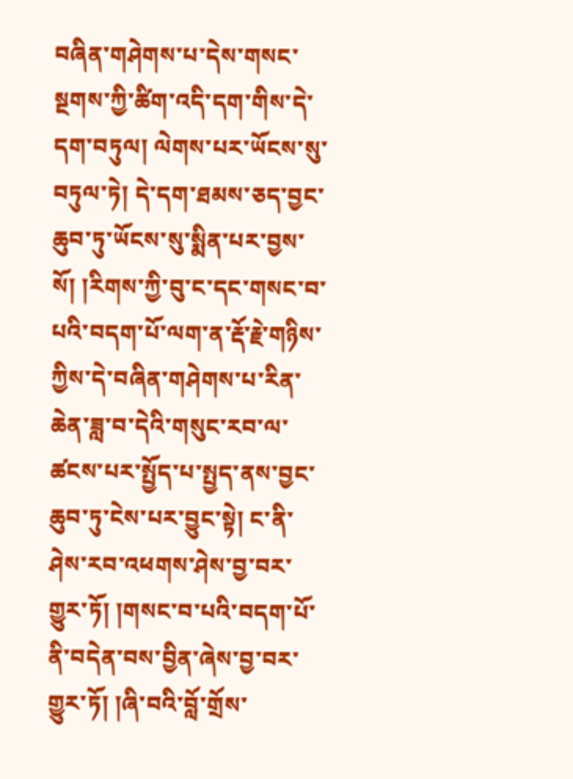བཞིན་གཤེགས་པ་དེས་གསང་སྔགས་ཀྱི་ཚིག་འདི་དག་གིས་དེ་དག་བཏུལ། ལེགས་པར་ཡོངས་སུ་བཏུལ་ཏེ། དེ་དག་ཐམས་ཅད་བྱང་ཆུབ་ཏུ་ཡོངས་སུ་སྨིན་པར་བྱས་སོ། །རིགས་ཀྱི་བུ་ང་དང་གསང་བ་པའི་བདག་པོ་ལག་ན་རྡོ་རྗེ་གཉིས་ཀྱིས་དེ་བཞིན་གཤེགས་པ་རིན་ཆེན་ཟླ་བ་དེའི་གསུང་རབ་ལ་ཚངས་པར་སྤྱོད་པ་སྤྱད་ནས་བྱང་ཆུབ་ཏུ་ངེས་པར་བྱུང་སྟེ། ང་ནི་ཤེས་རབ་འཕགས་ཤེས་བྱ་བར་གྱུར་ཏོ། །གསང་བ་པའི་བདག་པོ་ནི་བདེན་བས་བྱིན་ཞེས་བྱ་བར་གྱུར་ཏོ། །ཞི་བའི་བློ་གྲོས་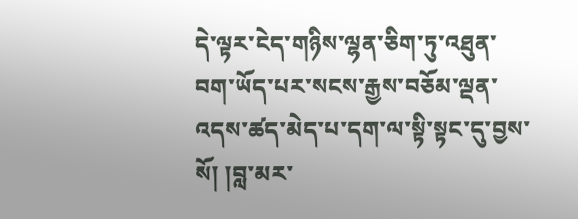དེ་ལྟར་ངེད་གཉིས་ལྷན་ཅིག་ཏུ་འཐུན་བག་ཡོད་པར་སངས་རྒྱས་བཅོམ་ལྡན་འདས་ཚད་མེད་པ་དག་ལ་སྟི་སྟང་དུ་བྱས་སོ། །བླ་མར་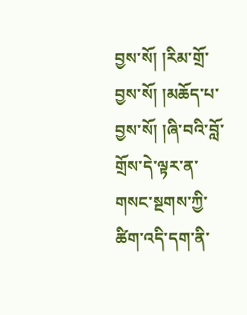བྱས་སོ། །རིམ་གྲོ་བྱས་སོ། །མཆོད་པ་བྱས་སོ། །ཞི་བའི་བློ་གྲོས་དེ་ལྟར་ན་གསང་སྔགས་ཀྱི་ཚིག་འདི་དག་ནི་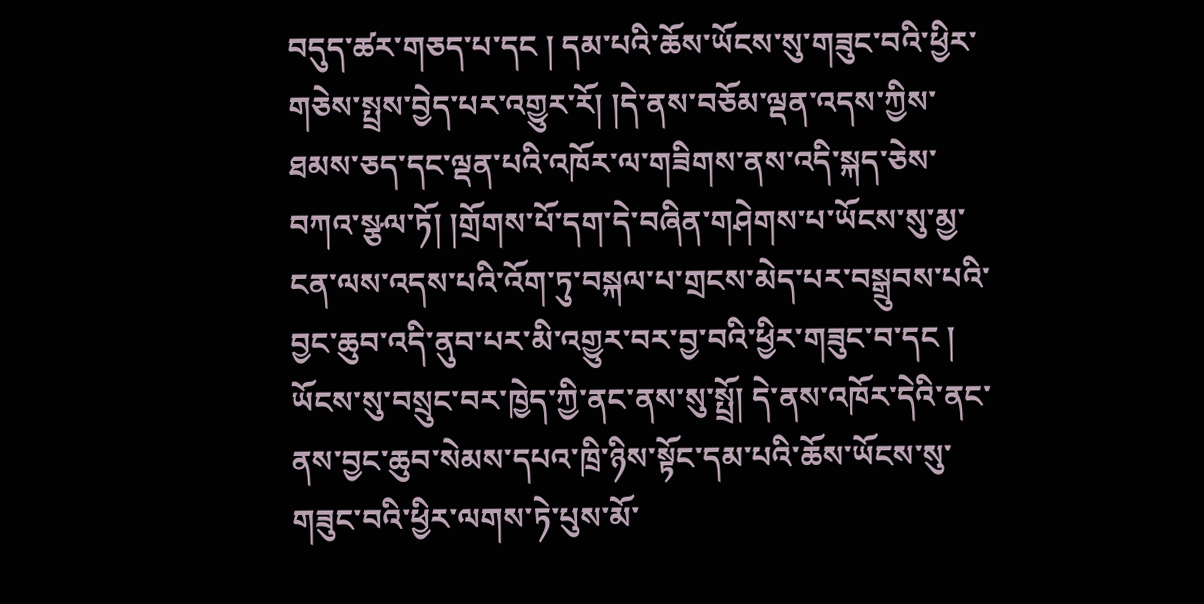བདུད་ཚར་གཅད་པ་དང ། དམ་པའི་ཆོས་ཡོངས་སུ་གཟུང་བའི་ཕྱིར་གཅེས་སྤྲས་བྱེད་པར་འགྱུར་རོ། །དེ་ནས་བཅོམ་ལྡན་འདས་ཀྱིས་ཐམས་ཅད་དང་ལྡན་པའི་འཁོར་ལ་གཟིགས་ནས་འདི་སྐད་ཅེས་བཀའ་སྩལ་ཏོ། །གྲོགས་པོ་དག་དེ་བཞིན་གཤེགས་པ་ཡོངས་སུ་མྱ་ངན་ལས་འདས་པའི་འོག་ཏུ་བསྐལ་པ་གྲངས་མེད་པར་བསྒྲུབས་པའི་བྱང་ཆུབ་འདི་ནུབ་པར་མི་འགྱུར་བར་བྱ་བའི་ཕྱིར་གཟུང་བ་དང ། ཡོངས་སུ་བསྲུང་བར་ཁྱེད་ཀྱི་ནང་ནས་སུ་སྤྲོ། དེ་ནས་འཁོར་དེའི་ནང་ནས་བྱང་ཆུབ་སེམས་དཔའ་ཁྲི་ཉིས་སྟོང་དམ་པའི་ཆོས་ཡོངས་སུ་གཟུང་བའི་ཕྱིར་ལགས་ཏེ་པུས་མོ་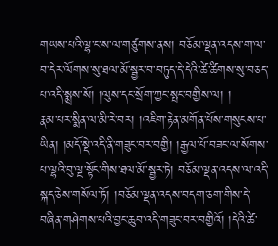གཡས་པའི་ལྷ་ང་ས་ལ་གཙུགས་ནས། བཅོམ་ལྡན་འདས་ག་ལ་བ་དེར་ལོགས་སུ་ཐལ་མོ་སྦྱར་བ་བཏུད་དེ་དེའི་ཚེ་ཚིགས་སུ་བཅད་པ་འདི་སྨྲས་སོ། །ལུས་དང་སྲོག་ཀྱང་སྤང་བགྱིས་ལ། །
རྣམ་པར་སྨིན་ལ་མི་རེ་བར། །འཇིག་རྟེན་མགོན་པོས་གསུངས་པ་ཡིན། །མདོ་སྡེ་འདི་ནི་གཟུང་བར་བགྱི། །རྒྱལ་པོ་བཟང་ལ་སོགས་པ་ལྷའི་བུ་ལྔ་སྟོང་གིས་ཐལ་མོ་སྦྱར་ཏེ། བཅོམ་ལྡན་འདས་ལ་འདི་སྐད་ཅེས་གསོལ་ཏོ། །བཅོམ་ལྡན་འདས་བདག་ཅག་གིས་དེ་བཞིན་གཤེགས་པའི་བྱང་ཆུབ་འདི་གཟུང་བར་བགྱིའོ། །དེའི་ཚེ་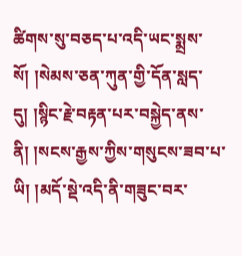ཚིགས་སུ་བཅད་པ་འདི་ཡང་སྨྲས་སོ། །སེམས་ཅན་ཀུན་གྱི་དོན་སླད་དུ། །སྙིང་རྗེ་བརྟན་པར་བསྐྱེད་ནས་ནི། །སངས་རྒྱས་ཀྱིས་གསུངས་ཟབ་པ་ཡི། །མདོ་སྡེ་འདི་ནི་གཟུང་བར་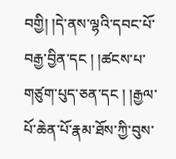བགྱི། །དེ་ནས་ལྷའི་དབང་པོ་བརྒྱ་བྱིན་དང ། །ཚངས་པ་གཙུག་པུད་ཅན་དང ། །རྒྱལ་པོ་ཆེན་པོ་རྣམ་ཐོས་ཀྱི་བུས་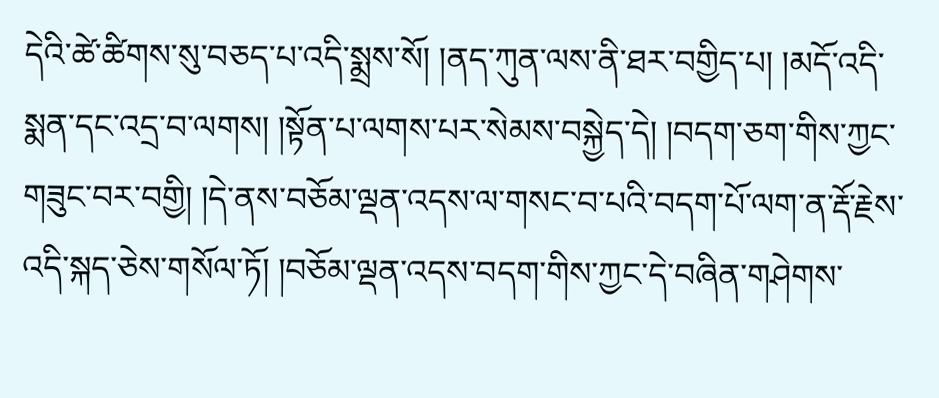དེའི་ཚེ་ཚིགས་སུ་བཅད་པ་འདི་སྨྲས་སོ། །ནད་ཀུན་ལས་ནི་ཐར་བགྱིད་པ། །མདོ་འདི་སྨན་དང་འདྲ་བ་ལགས། །སྟོན་པ་ལགས་པར་སེམས་བསྐྱེད་དེ། །བདག་ཅག་གིས་ཀྱང་གཟུང་བར་བགྱི། །དེ་ནས་བཅོམ་ལྡན་འདས་ལ་གསང་བ་པའི་བདག་པོ་ལག་ན་རྡོ་རྗེས་འདི་སྐད་ཅེས་གསོལ་ཏོ། །བཅོམ་ལྡན་འདས་བདག་གིས་ཀྱང་དེ་བཞིན་གཤེགས་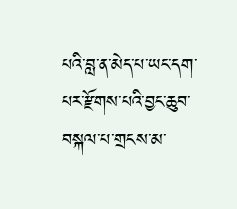པའི་བླ་ན་མེད་པ་ཡང་དག་པར་རྫོགས་པའི་བྱང་ཆུབ་བསྐལ་པ་གྲངས་མ་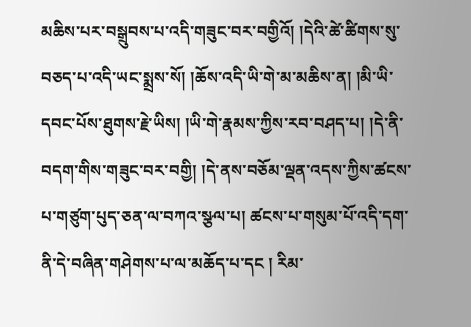མཆིས་པར་བསྒྲུབས་པ་འདི་གཟུང་བར་བགྱིའོ། །དེའི་ཚེ་ཚིགས་སུ་བཅད་པ་འདི་ཡང་སྨྲས་སོ། །ཆོས་འདི་ཡི་གེ་མ་མཆིས་ན། །མི་ཡི་དབང་པོས་ཐུགས་རྗེ་ཡིས། །ཡི་གེ་རྣམས་ཀྱིས་རབ་བཤད་པ། །དེ་ནི་བདག་གིས་གཟུང་བར་བགྱི། །དེ་ནས་བཅོམ་ལྡན་འདས་ཀྱིས་ཚངས་པ་གཙུག་པུད་ཅན་ལ་བཀའ་སྩལ་པ། ཚངས་པ་གསུམ་པོ་འདི་དག་ནི་དེ་བཞིན་གཤེགས་པ་ལ་མཆོད་པ་དང ། རིམ་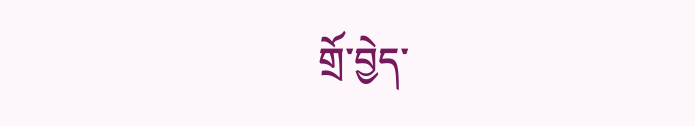གྲོ་བྱེད་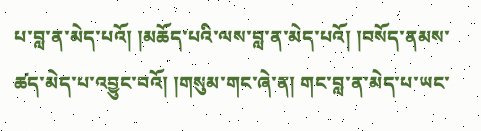པ་བླ་ན་མེད་པའོ། །མཆོད་པའི་ལས་བླ་ན་མེད་པའོ། །བསོད་ནམས་ཚད་མེད་པ་འབྱུང་བའོ། །གསུམ་གང་ཞེ་ན། གང་བླ་ན་མེད་པ་ཡང་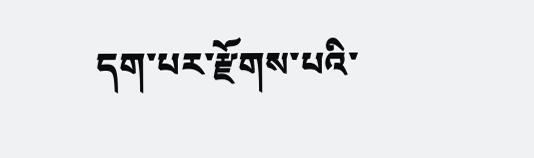དག་པར་རྫོགས་པའི་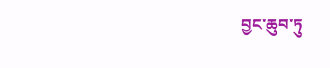བྱང་ཆུབ་ཏུ